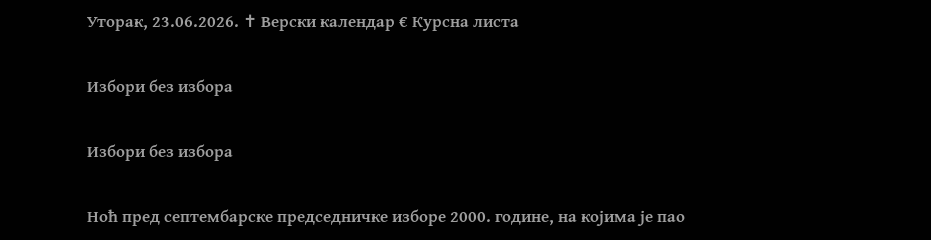Уторак, 23.06.2026. ✝ Верски календар € Курсна листа

Избори без избора

Избори без избора

Ноћ пред септембарске председничке изборе 2000. године, на којима је пао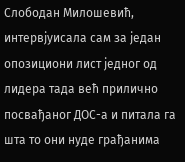Слободан Милошевић, интервјуисала сам за један опозициони лист једног од лидера тада већ прилично посвађаног ДОС-а и питала га шта то они нуде грађанима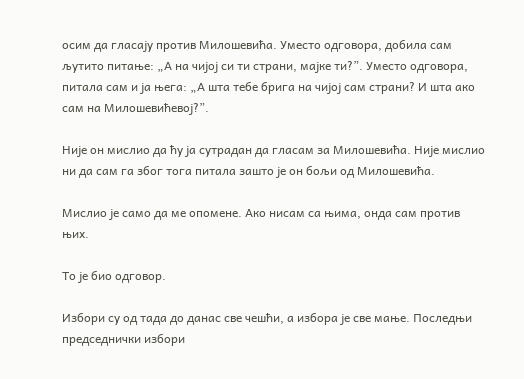осим да гласају против Милошевића. Уместо одговора, добила сам љутито питање: „А на чијој си ти страни, мајке ти?”. Уместо одговора, питала сам и ја њега: „А шта тебе брига на чијој сам страни? И шта ако сам на Милошевићевој?”.

Није он мислио да ћу ја сутрадан да гласам за Милошевића. Није мислио ни да сам га због тога питала зашто је он бољи од Милошевића.

Мислио је само да ме опомене. Ако нисам са њима, онда сам против њих.

То је био одговор.

Избори су од тада до данас све чешћи, а избора је све мање. Последњи председнички избори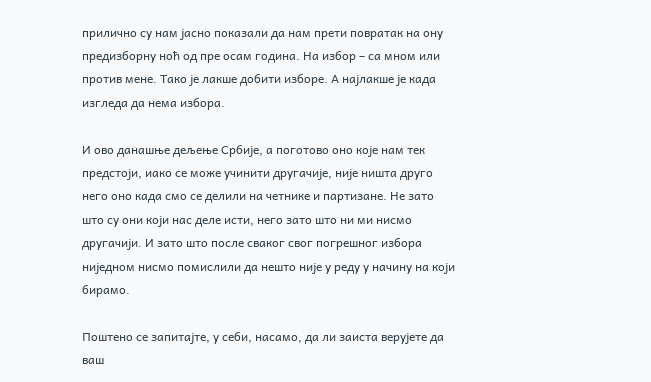прилично су нам јасно показали да нам прети повратак на ону предизборну ноћ од пре осам година. На избор – са мном или против мене. Тако је лакше добити изборе. А најлакше је када изгледа да нема избора.

И ово данашње дељење Србије, а поготово оно које нам тек предстоји, иако се може учинити другачије, није ништа друго него оно када смо се делили на четнике и партизане. Не зато што су они који нас деле исти, него зато што ни ми нисмо другачији. И зато што после сваког свог погрешног избора ниједном нисмо помислили да нешто није у реду у начину на који бирамо.

Поштено се запитајте, у себи, насамо, да ли заиста верујете да ваш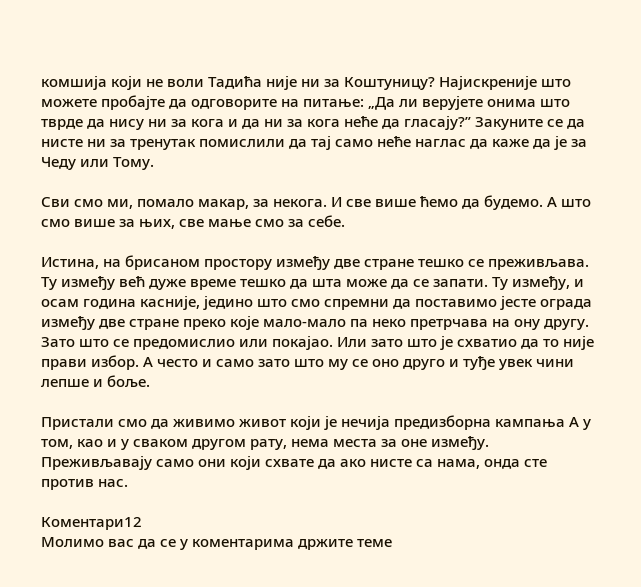комшија који не воли Тадића није ни за Коштуницу? Најискреније што можете пробајте да одговорите на питање: „Да ли верујете онима што тврде да нису ни за кога и да ни за кога неће да гласају?” Закуните се да нисте ни за тренутак помислили да тај само неће наглас да каже да је за Чеду или Тому.

Сви смо ми, помало макар, за некога. И све више ћемо да будемо. А што смо више за њих, све мање смо за себе.

Истина, на брисаном простору између две стране тешко се преживљава. Ту између већ дуже време тешко да шта може да се запати. Ту између, и осам година касније, једино што смо спремни да поставимо јесте ограда између две стране преко које мало-мало па неко претрчава на ону другу. Зато што се предомислио или покајао. Или зато што је схватио да то није прави избор. А често и само зато што му се оно друго и туђе увек чини лепше и боље.

Пристали смо да живимо живот који је нечија предизборна кампања А у том, као и у сваком другом рату, нема места за оне између. Преживљавају само они који схвате да ако нисте са нама, онда сте против нас.

Коментари12
Молимо вас да се у коментарима држите теме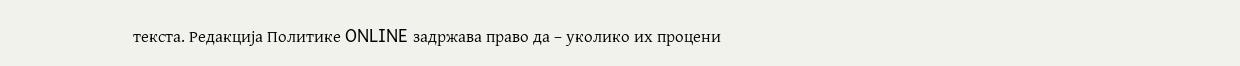текста. Редакција Политике ONLINE задржава право да – уколико их процени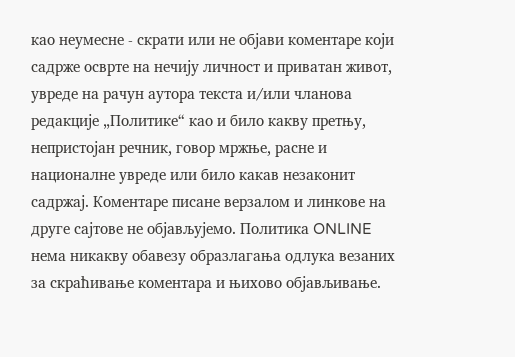као неумесне - скрати или не објави коментаре који садрже осврте на нечију личност и приватан живот, увреде на рачун аутора текста и/или чланова редакције „Политике“ као и било какву претњу, непристојан речник, говор мржње, расне и националне увреде или било какав незаконит садржај. Коментаре писане верзалом и линкове на друге сајтове не објављујемо. Политика ONLINE нема никакву обавезу образлагања одлука везаних за скраћивање коментара и њихово објављивање.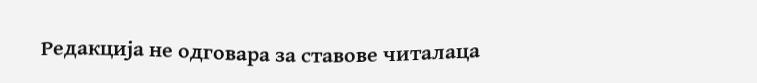Редакција не одговара за ставове читалаца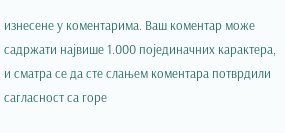изнесене у коментарима. Ваш коментар може садржати највише 1.000 појединачних карактера, и сматра се да сте слањем коментара потврдили сагласност са горе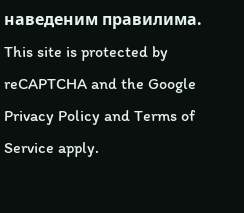наведеним правилима.
This site is protected by reCAPTCHA and the Google Privacy Policy and Terms of Service apply.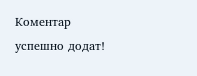Комeнтар успeшно додат!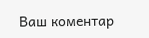Ваш комeнтар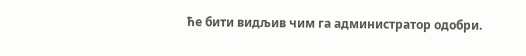ћe бити видљив чим га администратор одобри.